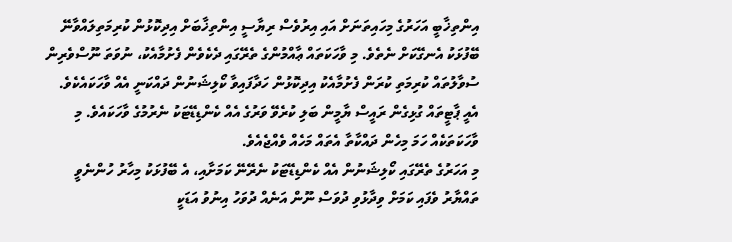އިންތިޚާބީ އަހަރުގެ މިހައިތަނަށް އައި އިރުވެސް ރިޔާސީ އިންތިޚާބަށް އިދިކޮޅުން ކުރިމަތިލައްވާނޭ ބޭފުޅަކު އެނގޭކަށް ނެތެވެ. މި ވާހަކަތައް ޢާއްމުންގެ ތެރޭގައި ދެކެވެން ފެށުމާއެކު، ނުވަތަ ނޫސްވެރިން ސުވާލުތައް ކުރިމަތި ކުރަން ފެށުމާއެކު އިދިކޮޅުން ހަދާފައިވާ ކޯލިޝަނުން ދައްކަނީ އެއް ވާހަކައެކެވެ. އެއީ ޕާޓީތައް ގުޅިގެން ރައީސް ޔާމީން ބަލި ކުރެވޭ ވަރުގެ އެއް ކެންޑިޑޭޓަކު ނެރުމުގެ ވާހަކައެވެ. މި ވާހަކަތަކެއް ހަމަ މިހެން ދައްކާތާ އެތައް މަހެއް ވެއްޖެއެވެ.
މި އަހަރުގެ ތެރޭގައި ކޯލިޝަނުން އެއް ކެންޑިޑޭޓަކު ނެރޭނޭ ކަމަށާއި، އެ ބޭފުޅަކު މިހާރު ހުންނެވީ ތައްޔާރު ވެފައި ކަމަށް ވިދާޅުވި ދުވަސް ނޫން އަނެއް ދުވަހު އިނުވު އަޑަކީ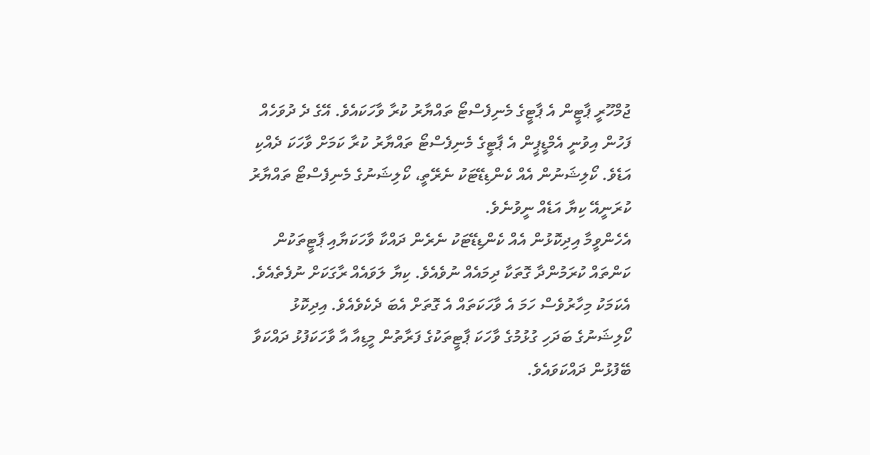ޖުމްހޫރީ ޕާޓީން އެ ޕާޓީގެ މެނިފެސްޓޯ ތައްޔާރު ކުރާ ވާހަކައެވެ. އޭގެ ދެ ދުވަހެއް ފަހުން އިވުނީ އެމްޑީޕީން އެ ޕާޓީގެ މެނިފެސްޓޯ ތައްޔާރު ކުރާ ކަމަށް ވާހަކަ ދެއްކި އަޑެވެ. ކޯލިޝަނުން އެއް ކެންޑިޑޭޓަކު ނެރޭތީ، ކޯލިޝަނުގެ މެނިފެސްޓޯ ތައްޔާރު ކުރަނީއޭ ކިޔާ އަޑެއް ނީވުނެވެ.
އެހެންވީމާ އިދިކޮޅުން އެއް ކެންޑިޑޭޓަކު ނެރެން ދައްކާ ވާހަކަޔާއި ޕާޓީތަކުން ކަންތައް ކުރަމުންދާ ގޮތަކާ ދިމައެއް ނުވެއެވެ. ކިޔާ ލަވައެއް ރާގަކަށް ނުފެތެއެވެ. އެކަމަކު މިހާރުވެސް ހަމަ އެ ވާހަކަތައް އެ ގޮތަށް އެބަ ދެކެވެއެވެ. އިދިކޮޅު ކޯލިޝަނުގެ ބަދަހި ގުޅުމުގެ ވާހަކަ ޕާޓީތަކުގެ ފަރާތުން މީޑިއާ އާ ވާހަކަފުޅު ދައްކަވާ ބޭފުޅުން ދައްކަވައެވެ.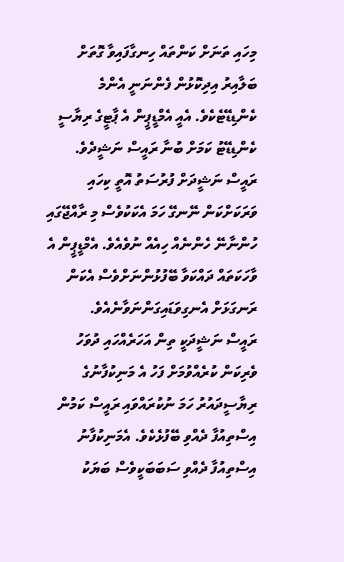މިހައި ތަނަށް ކަންތައް ހިނގާފައިވާ ގޮތަށް ބަލާއިރު އިދިކޮޅުން ފެންނަނީ އެންމެ ކެންޑިޑޭޓެކެވެ. އެއީ އެމްޑީޕީން އެ ޕާޓީގެ ރިޔާސީ ކެންޑިޑޭޓު ކަމަށް ބުނާ ރައީސް ނަޝީދެވެ. ރައީސް ނަޝީދަށް ފުރުސަތު އޮތީ ކިހައި ވަރަކަށްކަން ނޭނގޭ ހަމަ އެކަކުވެސް މި ރާއްޖޭގައި ހުންނާނޭ ހެންނެއް ހިއެއް ނުވެއެވެ. އެމްޑީޕީން އެ ވާހަކަތައް ދައްކަވާ ބޭފުޅުންނަށްވެސް އެކަން ރަނގަޅަށް އެނގިވަޑައިގަންނަވާނެއެވެ.
ރައީސް ނަޝީދަކީ ތިން އަހަރެއްހައި ދުވަހު ވެރިކަން ކުރެއްވުމަށް ފަހު އެ މަނިކުފާނުގެ ރިޔާސީދައުރު ހަމަ ނުކުރައްވައި ރައީސް ކަމުން އިސްތިއުފާ ދެއްވި ބޭފުޅެކެވެ. އެމަނިކުފާނު އިސްތިއުފާ ދެއްވި ސަބަބަކީވެސް ބަޔަކު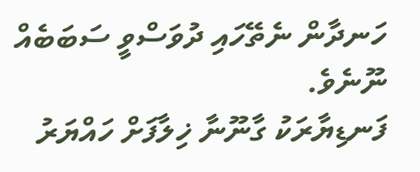ހަނދާން ނެތޭހައި ދުވަސްވީ ސަބަބެއް ނޫނެވެ.
ފަނޑިޔާރަކު ގާނޫނާ ޚިލާފަށް ހައްޔަރު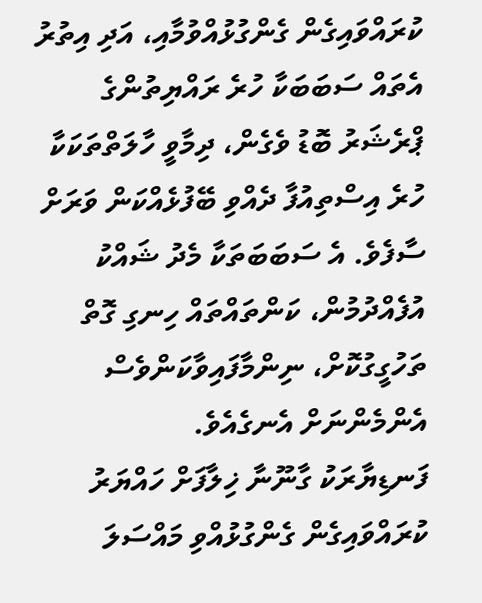ކުރައްވައިގެން ގެންގުޅުއްވުމާއި، އަދި އިތުރު އެތައް ސަބަބަކާ ހުރެ ރައްޔިތުންގެ ޕްރެޝަރު ބޮޑު ވެގެން، ދިމާވީ ހާލަތްތަކަކާ ހުރެ އިސްތިއުފާ ދެއްވި ބޭފުޅެއްކަން ވަރަށް ސާފެވެ. އެ ސަބަބަތަކާ މެދު ޝައްކު އުފެއްދުމުން، ކަންތައްތައް ހިނގި ގޮތް ތަހުގީގުކޮށް، ނިންމާފައިވާކަންވެސް އެންމެންނަށް އެނގެއެވެ.
ފަނޑިޔާރަކު ގާނޫނާ ޚިލާފަށް ހައްޔަރު ކުރައްވައިގެން ގެންގުޅުއްވި މައްސަލަ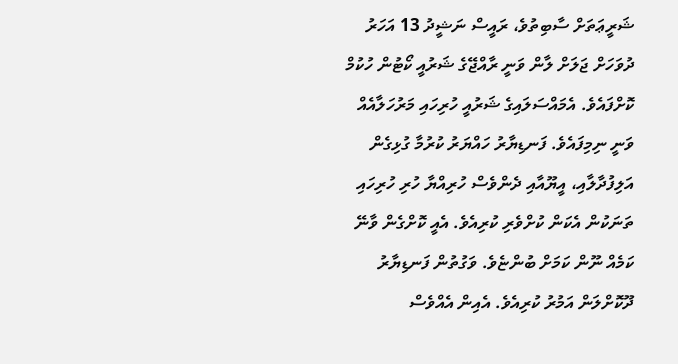ޝަރީޢަތަށް ސާބިތުވެ، ރައީސް ނަޝީދު 13 އަހަރު ދުވަހަށް ޖަލަށް ލާން ވަނީ ރާއްޖޭގެ ޝަރުއީ ކޯޓުން ހުކުމް ކޮށްފައެވެ. އެމައްސަލައިގެ ޝަރުއީ ހުރިހައި މަރުހަލާއެއް ވަނީ ނިމިފައެވެ. ފަނޑިޔާރު ހައްޔަރު ކުރުމާ ގުޅިގެން އަލިފުދާލާއި، އީޔޫއާއި ދެންވެސް ހުރިއްޔާ ހުރި ހުރިހައި ތަނަކުން އެކަން ކުށްވެރި ކުރިއެވެ. އެއީ ކޮށްގެން ވާނޭ ކަމެއް ނޫން ކަމަށް ބުންޏެވެ. ވަގުތުން ފަނޑިޔާރު ދޫކޮށްލަން އަމުރު ކުރިއެވެ. އެއިން އެއްވެސް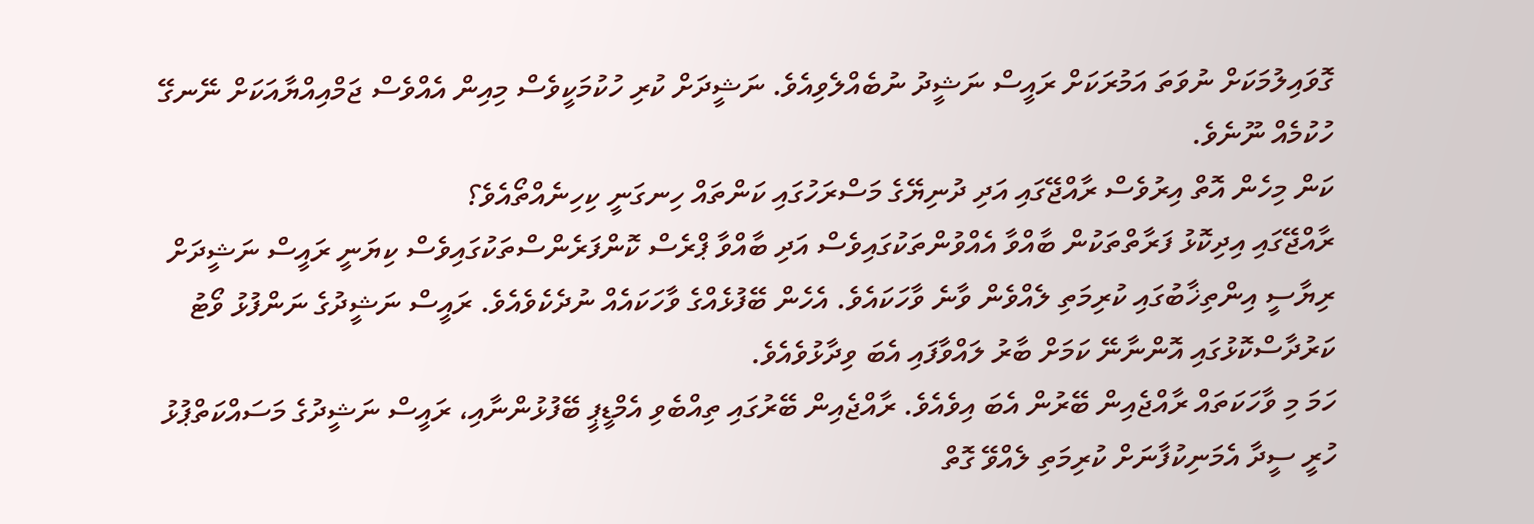ގޮވައިލުމަކަށް ނުވަތަ އަމުރަކަށް ރައީސް ނަޝީދު ނުބެއްލެވިއެވެ. ނަޝީދަށް ކުރި ހުކުމަކީވެސް މިއިން އެއްވެސް ޖަމްއިއްޔާއަކަށް ނޭނގޭ ހުކުމެއް ނޫނެވެ.
ކަން މިހެން އޮތް އިރުވެސް ރާއްޖޭގައި އަދި ދުނިޔޭގެ މަސްރަހުގައި ކަންތައް ހިނގަނީ ކިހިނެއްތޯއެވެ؟
ރާއްޖޭގައި އިދިކޮޅު ފަރާތްތަކުން ބާއްވާ އެއްވުންތަކުގައިވެސް އަދި ބާއްވާ ޕްރެސް ކޮންފަރެންސްތަކުގައިވެސް ކިޔަނީ ރައީސް ނަޝީދަށް ރިޔާސީ އިންތިޚާބުގައި ކުރިމަތި ލެއްވެން ވާނެ ވާހަކައެވެ. އެހެން ބޭފުޅެއްގެ ވާހަކައެއް ނުދެކެވެއެވެ. ރައީސް ނަޝީދުގެ ނަންފުޅު ވޯޓު ކަރުދާސްކޮޅުގައި އޮންނާނޭ ކަމަށް ބާރު ލައްވާފައި އެބަ ވިދާޅުވެއެވެ.
ހަމަ މި ވާހަކަތައް ރާއްޖެއިން ބޭރުން އެބަ އިވެއެވެ. ރާއްޖެއިން ބޭރުގައި ތިއްބެވި އެމްޑީޕީ ބޭފުޅުންނާއި، ރައީސް ނަޝީދުގެ މަސައްކަތްޕުޅު ހުރީ ސީދާ އެމަނިކުފާނަށް ކުރިމަތި ލެއްވޭ ގޮތް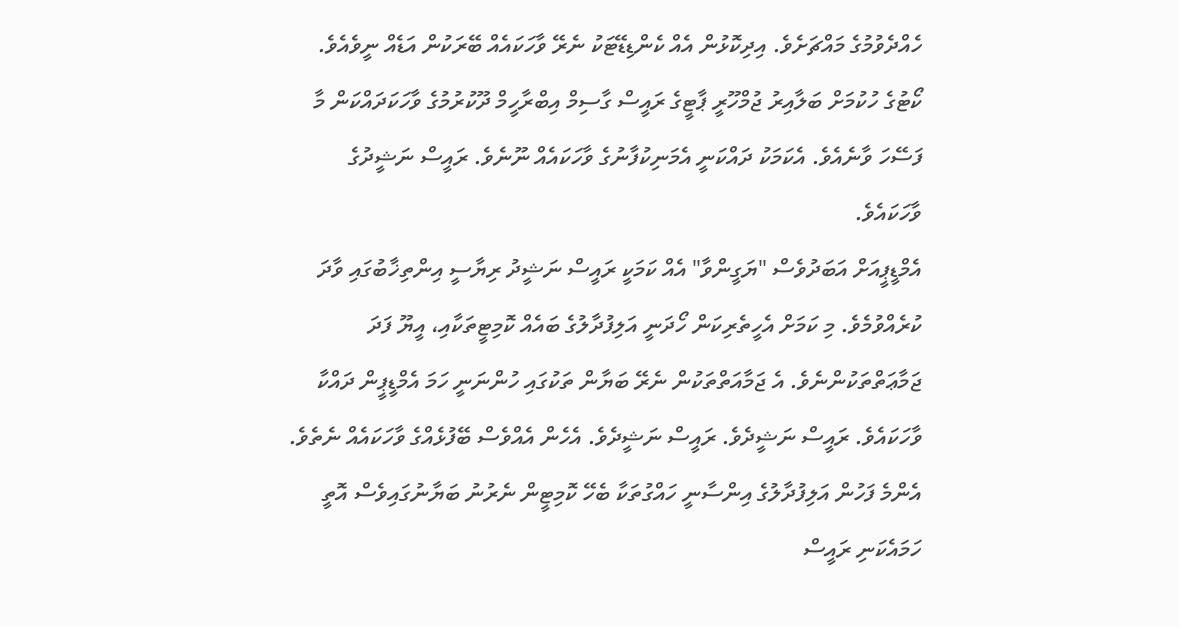ހެއްދެވުމުގެ މައްޗަށެވެ. އިދިކޮޅުން އެއް ކެންޑިޑޭޓަކު ނެރޭ ވާހަކައެއް ބޭރަކުން އަޑެއް ނީވެއެވެ. ކޯޓުގެ ހުކުމަށް ބަލާއިރު ޖުމްހޫރީ ޕާޓީގެ ރައީސް ގާސިމް އިބްރާހީމް ދޫކުރުމުގެ ވާހަކަދައްކަން މާ ފަސޭހަ ވާނެއެވެ. އެކަމަކު ދައްކަނީ އެމަނިކުފާނުގެ ވާހަކައެއް ނޫނެވެ. ރައީސް ނަޝީދުގެ ވާހަކައެވެ.
އެމްޑީޕީއަށް އަބަދުވެސް "ޔަގީންވާ" އެއް ކަމަކީ ރައީސް ނަޝީދު ރިޔާސީ އިންތިޚާބުގައި ވާދަ ކުރެއްވުމެވެ. މި ކަމަށް އެހީތެރިކަން ހޯދަނީ އަލިފުދާލުގެ ބައެއް ކޮމިޓީތަކާއި، އީޔޫ ފަދަ ޖަމާޢަތްތަކުންނެވެ. އެ ޖަމާއަތްތަކުން ނެރޭ ބަޔާން ތަކުގައި ހުންނަނީ ހަމަ އެމްޑީޕީން ދައްކާ ވާހަކައެވެ. ރައީސް ނަޝީދެވެ. ރައީސް ނަޝީދެވެ. އެހެން އެއްވެސް ބޭފުޅެއްގެ ވާހަކައެއް ނެތެވެ. އެންމެ ފަހުން އަލިފުދާލުގެ އިންސާނީ ހައްގުތަކާ ބެހޭ ކޮމިޓީން ނެރުނު ބަޔާނުގައިވެސް އޮތީ ހަމައެކަނި ރައީސް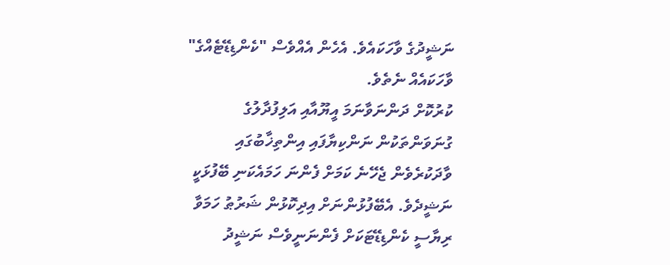ނަޝީދުގެ ވާހަކައެވެ. އެހެން އެއްވެސް "ކެންޑިޑޭޓެއްގެ" ވާހަކައެއް ނެތެވެ.
ކުރުކޮށް ދަންނަވާނަމަ އީޔޫއާއި އަލިފުދާލުގެ ގުނަވަންތަކުން ނަންކިޔާފައި އިންތިޚާބުގައި ވާދަކުރެވެން ޖެހޭނެ ކަމަށް ފެންނަ ހަމައެކަނި ބޭފުޅަކީ ނަޝީދެވެ. އެބޭފުޅުންނަށް އިދިކޮޅުން ޝަރުޠު ހަމަވާ ރިޔާސީ ކެންޑިޑޭޓަކަށް ފެންނަނީވެސް ނަޝީދު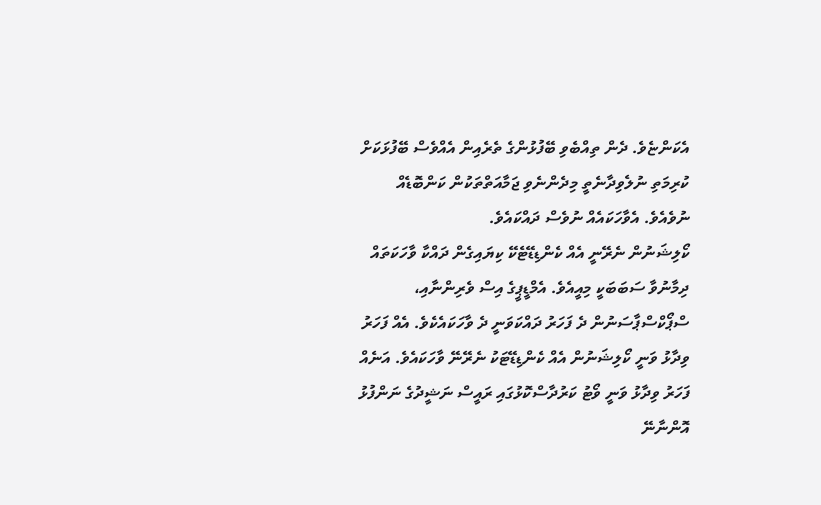އެކަންޏެވެ. ދެން ތިއްބެވި ބޭފުޅުންގެ ތެރެއިން އެއްވެސް ބޭފުޅަކަށް ކުރިމަތި ނުލެވިދާނެތީ މިދެންނެވި ޖަމާއަތްތަކުން ކަންބޮޑެއް ނުވެއެވެ. އެވާހަކައެއް ނުވެސް ދައްކައެވެ.
ކޯލިޝަނުން ނެރޭނީ އެއް ކެންޑިޑޭޓެކޭ ކިޔައިގެން ދައްކާ ވާހަކަތައް ދިމާނުވާ ސަބަބަކީ މިއީއެވެ. އެމްޑީޕީގެ އިސް ވެރިންނާއި، ސްޕޯކްސްޕާސަނުން ދެ ފަހަރު ދައްކަވަނީ ދެ ވާހަކައެކެވެ. އެއް ފަހަރު ވިދާޅު ވަނީ ކޯލިޝަނުން އެއް ކެންޑިޑޭޓަކު ނެރޭނޭ ވާހަކައެވެ. އަނެއް ފަހަރު ވިދާޅު ވަނީ ވޯޓު ކަރުދާސްކޮޅުގައި ރައީސް ނަޝީދުގެ ނަންފުޅު އޮންނާނޭ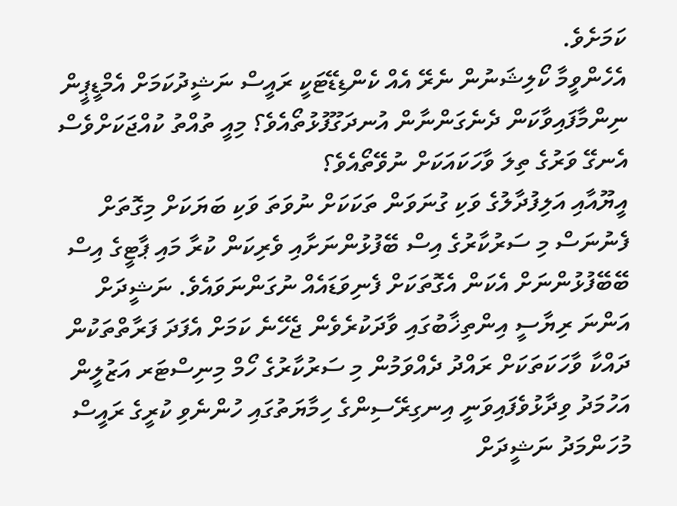ކަމަށެވެ.
އެހެންވީމާ ކޯލިޝަނުން ނެރޭ އެއް ކެންޑިޑޭޓަކީ ރައީސް ނަޝީދުކަމަށް އެމްޑީޕީން ނިންމާފައިވާކަން ދެނެގަންނާން އުނދަގޫފުޅުތޯއެވެ؟ މިއީ ތުއްތު ކުއްޖަކަށްވެސް އެނގޭ ވަރުގެ ތިލަ ވާހަކައަކަށް ނުވޭތޯއެވެ؟
އީޔޫއާއި އަލިފުދާލުގެ ވަކި ގުނަވަން ތަކަކަށް ނުވަތަ ވަކި ބަޔަކަށް މިގޮތަށް ފެނުނަސް މި ސަރުކާރުގެ އިސް ބޭފުޅުންނަށާއި ވެރިކަން ކުރާ މައި ޕާޓީގެ އިސް ބޭބޭފުޅުންނަށް އެކަން އެގޮތަކަށް ފެނިވަޑައެއް ނުގަންނަވައެވެ. ނަޝީދަށް އަންނަ ރިޔާސީ އިންތިޚާބުގައި ވާދަކުރެވެން ޖެހޭނެ ކަމަށް އެފަދަ ފަރާތްތަކުން ދައްކާ ވާހަކަތަކަށް ރައްދު ދެއްވަމުން މި ސަރުކާރުގެ ހޯމް މިނިސްޓަރ އަޒުލީން އަހުމަދު ވިދާޅުވެފައިވަނީ އިނގިރޭސިންގެ ހިމާޔަތުގައި ހުންނެވި ކުރީގެ ރައީސް މުހަންމަދު ނަޝީދަށް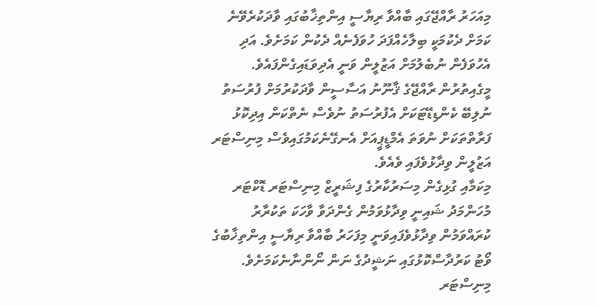މިއަހަރު ރާއްޖޭގައި ބާއްވާ ރިޔާސީ އިންތިޚާބުގައި ވާދަކުރެވޭނެ ކަމަށް ދެކުމަކީ ބިލާހެއްފަދަ ހުވަފެނެއް ދެކުން ކަމަށެވެ. އަދި އެހުވަފެން ނުބެލުމަށް އަޒުލީން ވަނީ އެދިވަޑައިގެންފައެވެ. މީގެއިތުރުން ރާއްޖޭގެ ޤާނޫނު އަސާސީން ވާދަކުރުމަށް ފުރުސަތު ނުލިބޭ ކެންޑިޑޭޓަކަށް އެފުރުސަތު ނުވެސް ނެތްކަން އިދިކޮޅު ފަރާތްތަކަށް ނުވަތަ އެމްޑީޕީއަށް އެނގޭނެކަމުގައިވެސް މިނިސްޓަރ އަޒުލީން ވިދާޅުވެފައި ވެއެވެ.
މިކަމާއި ގުޅިގެން މިސަރުކާރުގެ ފިޝަރީޒް މިނިސްޓަރ ޑޮކްޓަރ މުހަންމަދު ޝައިނީ ވިދާޅުވަމުން ގެންދަވާ ވާހަކަ ތަކުރާރު ކުރައްވަމުން ވިދާޅުވެފައިވަނީ މިފަހަރު ބާއްވާ ރިޔާސީ އިންތިޚާބުގެ ވޯޓު ކަރުދާސްކޮޅުގައި ނަޝީދުގެ ނަން ނޯންނާނެކަމަށެވެ. މިނިސްޓަރ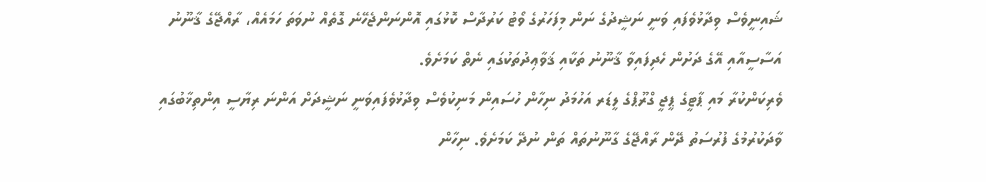ޝައިނީވެސް ވިދާޅުވެފައި ވަނީ ނަޝީދުގެ ނަން މިފަހަރުގެ ވޯޓު ކަރުދާސް ކޮޅުގައި އޮންނަންޖެހޭނެ ގޮތެއް ނުވަތަ ހަމައެއް، ރާއްޖޭގެ ޤާނޫނު އަސާސީއާއި އޭގެ ދަށުން ހެދިފައިވާ ޤާނޫނު ތަކާއި ޤަވާޢިދުތަކުގައި ނެތް ކަމަށެވެ.
ވެރިކަންކުރާ މައި ޕާޓީގެ ޕީޖީ ގްރޫޕްގެ ލީޑަރ އަހުމަދު ނިހާން ހުސައިން މަނިކުވެސް ވިދާޅުވެފައިވަނީ ނަޝީދަށް އަންނަ ރިޔާސީ އިންތިޚާބުގައި ވާދަކުރުމުގެ ފުރުސަތު ދޭން ރާއްޖޭގެ ގާނޫނުތައް ތަން ނުދޭ ކަމަށެވެ. ނިހާން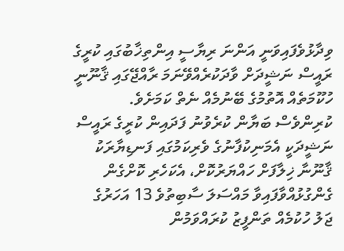ވިދާޅުވެފައިވަނީ އަންނަ ރިޔާސީ އިންތިޚާބުގައި ކުރީގެ ރައީސް ނަޝީދަށް ވާދަކުރެއްވޭނަމަ ރާއްޖޭގައި ޤާނޫނީ ހުކޫމަތެއް އޮތުމުގެ ބޭނުމެއް ނެތް ކަމަށެވެ.
ކުރިންވެސް ބަޔާން ކުރެވުނު ފަދައިން ކުރީގެ ރައީސް ނަޝީދަކީ އެމަނިކުފާނުގެ ވެރިކަމުގައި ފަނޑިޔާރަކު ޤާނޫނާ ޚިލާފަށް ހައްޔަރުކޮށް، އެކަހެރި ކޮށްގެން ގެންގުޅުއްވާފައިވާ މައްސަލަ ސާބިތުވެ 13 އަހަރުގެ ޖަލު ހުކުމެއް ތަންފީޒު ކުރައްވަމުން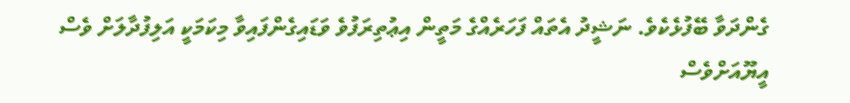ގެންދަވާ ބޭފުޅެކެވެ. ނަޝީދު އެތައް ފަހަރެއްގެ މަތީން އިޢުތިރަފުވެ ވަޑައިގެންފައިވާ މިކަމަކީ އަލިފުދާލަށް ވެސް އީޔޫއަށްވެސް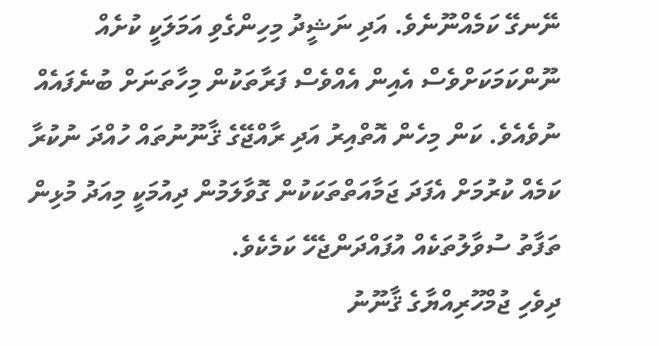ނޭނގޭ ކަމެއްނޫނެވެ. އަދި ނަޝީދު މިހިންގެވި އަމަލަކީ ކުށެއް ނޫންކަމަކަށްވެސް އެއިން އެއްވެސް ފަރާތަކުން މިހާތަނަށް ބުނެފައެއް ނުވެއެވެ. ކަން މިހެން އޮތްއިރު އަދި ރާއްޖޭގެ ޤާނޫނުތައް ހުއްދަ ނުކުރާ ކަމެއް ކުރުމަށް އެފަދަ ޖަމާއަތްތަކަކުން ގޮވާލަމުން ދިއުމަކީ މިއަދު މުޅިން ތަފާތު ސުވާލުތަކެއް އުފައްދަންޖެހޭ ކަމެކެވެ.
ދިވެހި ޖުމްހޫރިއްޔާގެ ޤާނޫނު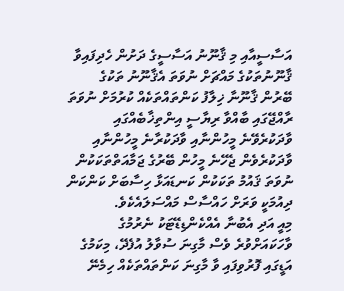އަސާސީއާއި މި ޤާނޫނު އަސާސީގެ ދަށުން ހެދިފައިވާ ޤާނޫނުތަކުގެ މައްޗަށް ނުވަތަ އެޤާނޫނު ތަކުގެ ބޭރުން ޤާނޫނާ ޚިލާފު ކަންތައްތަކެއް ކުރުމަށް ނުވަތަ ރާއްޖޭގައި ބާއްވާ ރިޔާސީ އިންތިޚާބެއްގައި ވާދަކުރެވޭނެ މީހުންނާއި ވާދަކުރާނެ މީހުންނާއި ވާދަކުރެވެން ޖެހޭނެ މީހުން ބޭރުގެ ޖަމާއަތްތަކަކުން ނުވަތަ ޤައުމު ތަކަކުން ކަނޑައަޅާ ހިސާބަށް ކަންކަން ދިއުމަކީ ވަރަށް ހައްސާސް މައްސަލައެކެވެ.
މިއީ އަދި އެބުނާ އެއްކެންޑިޑޭޓަކު ނެރުމުގެ ވާހަކައަށްވުރެ ވެސް މާގިނަ ސުވާލު އުފެދޭ، މިކަމުގެ އަޑީގައި ފޮރުވިފައި ވާ މާގިނަ ކަންތައްތަކެއް ހިމެނޭ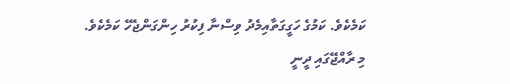ކަމެކެވެ. ކަމުގެ ހަގީގަތާއިމެދު ވިސްނާ ފިކުރު ހިންގަންޖެހޭ ކަމެކެވެ.
މި ރާއްޖޭގައި ދީނީ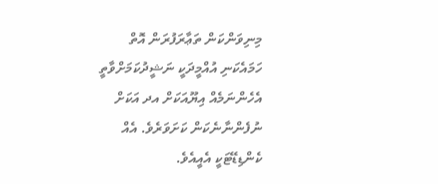މިނިވަންކަން ތަޢާރަފުރަން އޮތް ހަމައެކަނި އުއްމީދަކީ ނަޝީދުކަމަށްވާތީ އެހެންނަމެއް އިޔޫއަކަށް އދ އަކަށް ނުފެންނާނެކަން ކަށަވަރެވެ. އެއް ކެންޑިޑޭޓަކީ އެއީއެވެ.